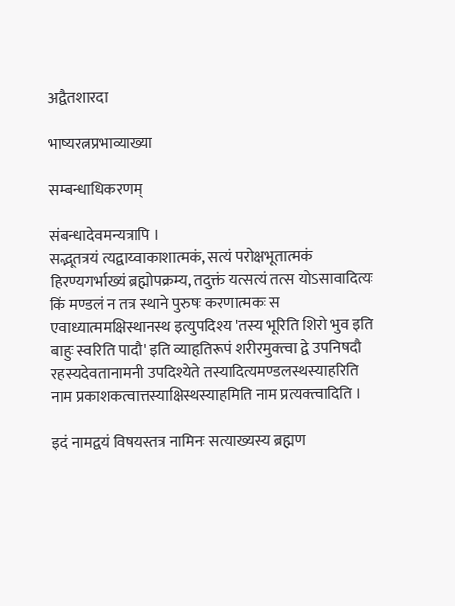अद्वैतशारदा

भाष्यरत्नप्रभाव्याख्या

सम्बन्धाधिकरणम्

संबन्धादेवमन्यत्रापि ।
सद्भूतत्रयं त्यद्वाय्वाकाशात्मकं, सत्यं परोक्षभूतात्मकं हिरण्यगर्भाख्यं ब्रह्मोपक्रम्य, तदुक्तं यत्सत्यं तत्स योऽसावादित्यः किं मण्डलं न तत्र स्थाने पुरुषः करणात्मकः स एवाध्यात्ममक्षिस्थानस्थ इत्युपदिश्य 'तस्य भूरिति शिरो भुव इति बाहुः स्वरिति पादौ' इति व्याहृतिरूपं शरीरमुक्त्वा द्वे उपनिषदौ रहस्यदेवतानामनी उपदिश्येते तस्यादित्यमण्डलस्थस्याहरिति नाम प्रकाशकत्वात्तस्याक्षिस्थस्याहमिति नाम प्रत्यक्त्वादिति ।

इदं नामद्वयं विषयस्तत्र नामिनः सत्याख्यस्य ब्रह्मण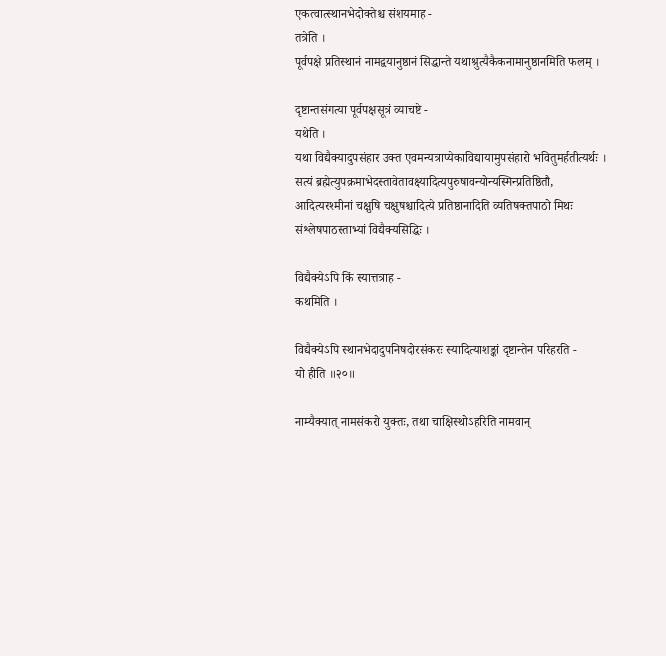एकत्वात्स्थानभेदोक्तेश्च संशयमाह -
तत्रेति ।
पूर्वपक्षे प्रतिस्थानं नामद्वयानुष्ठानं सिद्धान्ते यथाश्रुत्यैकैकनामानुष्ठानमिति फलम् ।

दृष्टान्तसंगत्या पूर्वपक्षसूत्रं व्याचष्टे -
यथेति ।
यथा विद्यैक्यादुपसंहार उक्त एवमन्यत्राप्येकाविद्यायामुपसंहारो भवितुमर्हतीत्यर्थः । सत्यं ब्रह्मेत्युपक्रमाभेदस्तावेतावक्ष्यादित्यपुरुषावन्योन्यस्मिन्प्रतिष्ठितौ, आदित्यरश्मीनां चक्षुषि चक्षुषश्चादित्ये प्रतिष्ठानादिति व्यतिषक्तपाठो मिथः संश्लेषपाठस्ताभ्यां विद्यैक्यसिद्धिः ।

विद्यैक्येऽपि किं स्यात्तत्राह -
कथमिति ।

विद्यैक्येऽपि स्थानभेदादुपनिषदोरसंकरः स्यादित्याशङ्कां दृष्टान्तेन परिहरति -
यो हीति ॥२०॥

नाम्यैक्यात् नामसंकरो युक्तः, तथा चाक्षिस्थोऽहरिति नामवान्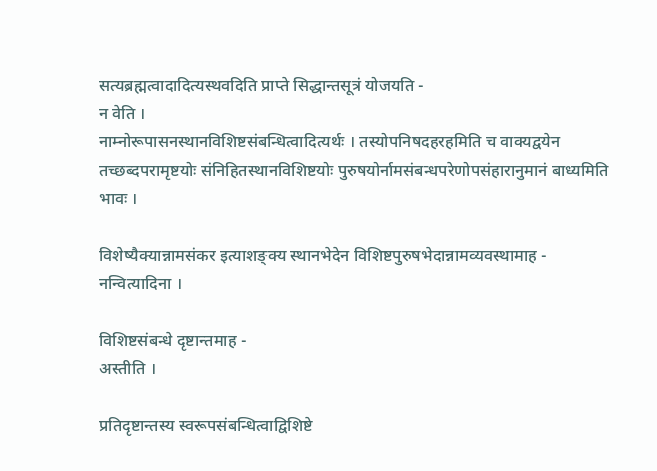सत्यब्रह्मत्वादादित्यस्थवदिति प्राप्ते सिद्धान्तसूत्रं योजयति -
न वेति ।
नाम्नोरूपासनस्थानविशिष्टसंबन्धित्वादित्यर्थः । तस्योपनिषदहरहमिति च वाक्यद्वयेन तच्छब्दपरामृष्टयोः संनिहितस्थानविशिष्टयोः पुरुषयोर्नामसंबन्धपरेणोपसंहारानुमानं बाध्यमिति भावः ।

विशेष्यैक्यान्नामसंकर इत्याशङ्क्य स्थानभेदेन विशिष्टपुरुषभेदान्नामव्यवस्थामाह -
नन्वित्यादिना ।

विशिष्टसंबन्धे दृष्टान्तमाह -
अस्तीति ।

प्रतिदृष्टान्तस्य स्वरूपसंबन्धित्वाद्विशिष्टे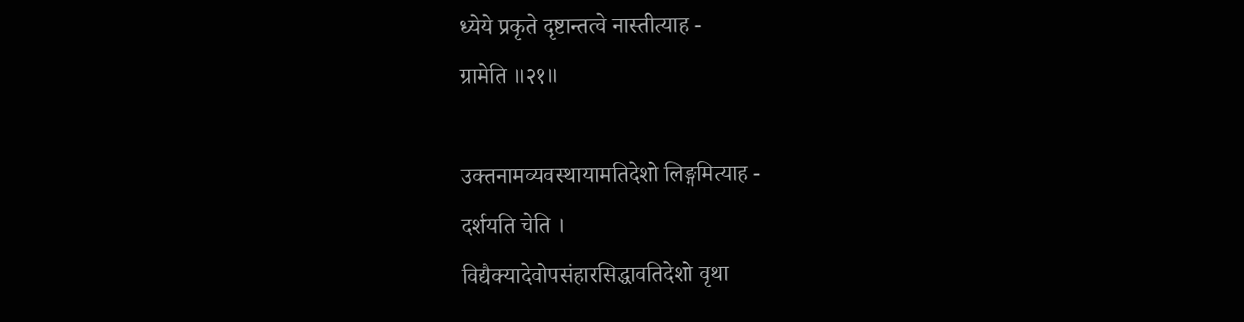ध्येये प्रकृते दृष्टान्तत्वे नास्तीत्याह -
ग्रामेति ॥२१॥

उक्तनामव्यवस्थायामतिदेशो लिङ्गमित्याह -
दर्शयति चेति ।
विद्यैक्यादेवोपसंहारसिद्धावतिदेशो वृथा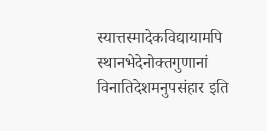स्यात्तस्मादेकविद्यायामपि स्थानभेदेनोक्तगुणानां विनातिदेशमनुपसंहार इति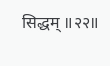सिद्धम् ॥२२॥